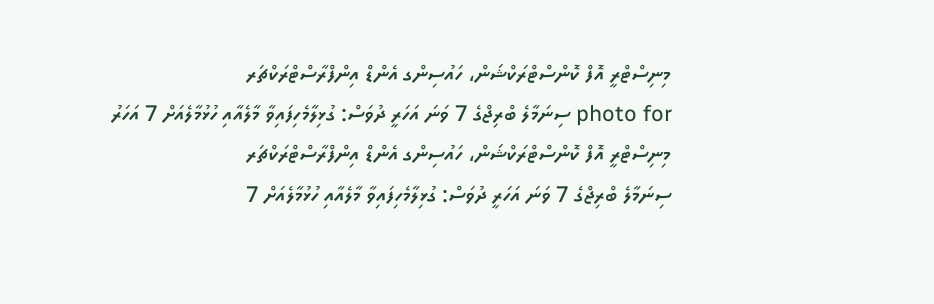މިނިސްޓްރީ އޮފް ކޮންސްޓްރަކްޝަން، ހައުސިންގ އެންޑް އިންފްރާސްޓްރަކްޗަރ
photo for ސިނަމާލެ ބްރިޖްގެ 7 ވަނަ އަހަރީ ދުވަސް: ގުޅިލާމެހިފައިވާ މާލެއާއި ހުޅުމާލެއަށް 7 އަހަރު
މިނިސްޓްރީ އޮފް ކޮންސްޓްރަކްޝަން، ހައުސިންގ އެންޑް އިންފްރާސްޓްރަކްޗަރ
ސިނަމާލެ ބްރިޖްގެ 7 ވަނަ އަހަރީ ދުވަސް: ގުޅިލާމެހިފައިވާ މާލެއާއި ހުޅުމާލެއަށް 7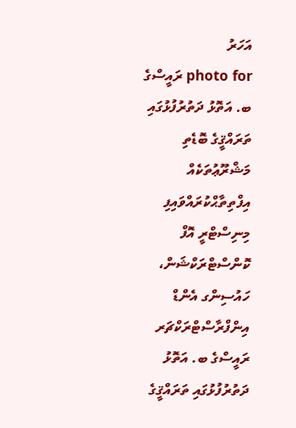އަހަރު
photo for ރައީސްގެ ބ. އަތޮޅު ދަތުރުފުޅުގައި ތަރައްޤީގެ ބޮޑެތި މަޝްރޫޢުތަކެއް އިފްތިތާޙްކުރައްވައިފި
މިނިސްޓްރީ އޮފް ކޮންސްޓްރަކްޝަން، ހައުސިންގ އެންޑް އިންފްރާސްޓްރަކްޗަރ
ރައީސްގެ ބ. އަތޮޅު ދަތުރުފުޅުގައި ތަރައްޤީގެ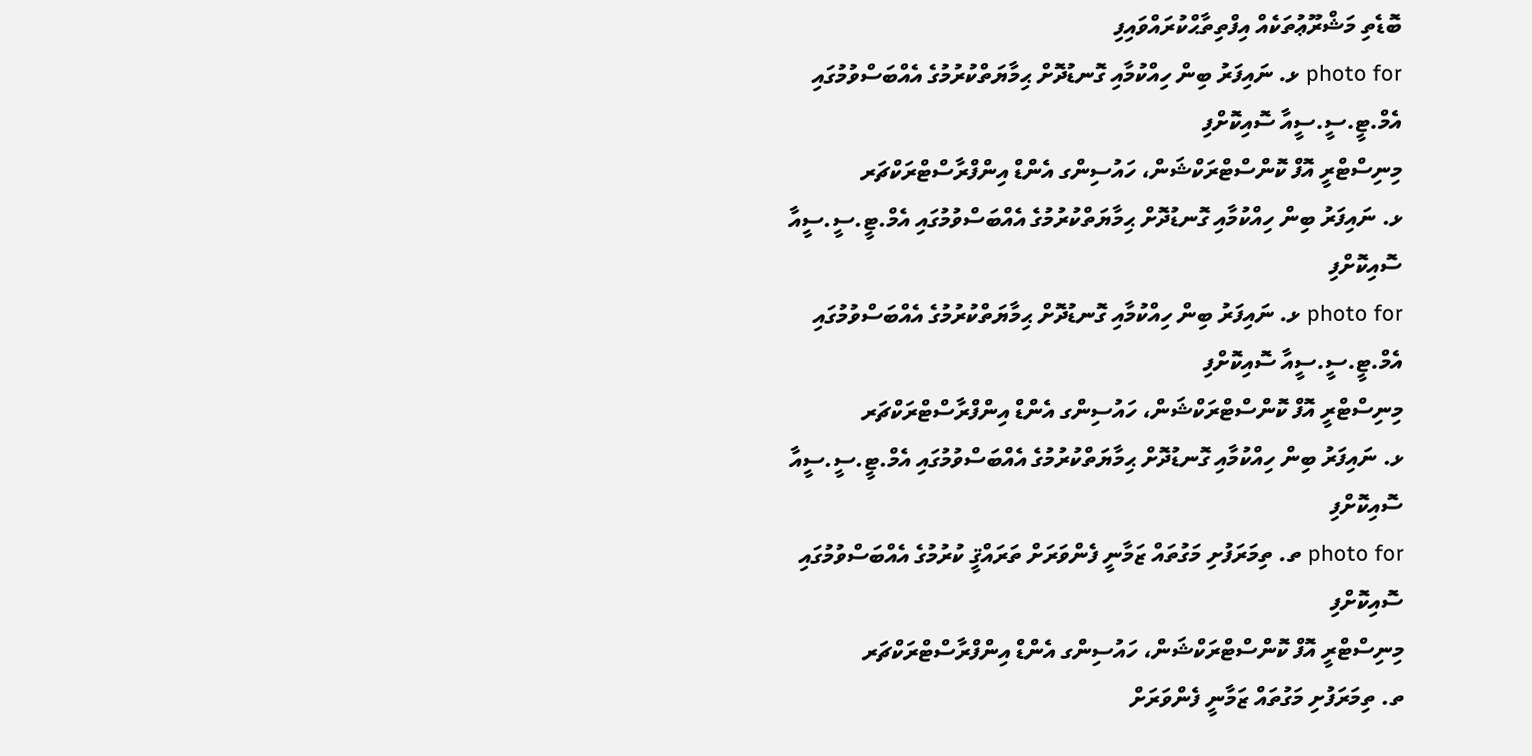ބޮޑެތި މަޝްރޫޢުތަކެއް އިފްތިތާޙްކުރައްވައިފި
photo for ޅ. ނައިފަރު ބިން ހިއްކުމާއި ގޮނޑުދޮށް ޙިމާޔަތްކުރުމުގެ އެއްބަސްވުމުގައި އެމް.ޓީ.ސީ.ސީއާ ސޮއިކޮށްފި
މިނިސްޓްރީ އޮފް ކޮންސްޓްރަކްޝަން، ހައުސިންގ އެންޑް އިންފްރާސްޓްރަކްޗަރ
ޅ. ނައިފަރު ބިން ހިއްކުމާއި ގޮނޑުދޮށް ޙިމާޔަތްކުރުމުގެ އެއްބަސްވުމުގައި އެމް.ޓީ.ސީ.ސީއާ ސޮއިކޮށްފި
photo for ޅ. ނައިފަރު ބިން ހިއްކުމާއި ގޮނޑުދޮށް ޙިމާޔަތްކުރުމުގެ އެއްބަސްވުމުގައި އެމް.ޓީ.ސީ.ސީއާ ސޮއިކޮށްފި
މިނިސްޓްރީ އޮފް ކޮންސްޓްރަކްޝަން، ހައުސިންގ އެންޑް އިންފްރާސްޓްރަކްޗަރ
ޅ. ނައިފަރު ބިން ހިއްކުމާއި ގޮނޑުދޮށް ޙިމާޔަތްކުރުމުގެ އެއްބަސްވުމުގައި އެމް.ޓީ.ސީ.ސީއާ ސޮއިކޮށްފި
photo for ތ. ތިމަރަފުށި މަގުތައް ޒަމާނީ ފެންވަރަށް ތަރައްޤީ ކުރުމުގެ އެއްބަސްވުމުގައި ސޮއިކޮށްފި
މިނިސްޓްރީ އޮފް ކޮންސްޓްރަކްޝަން، ހައުސިންގ އެންޑް އިންފްރާސްޓްރަކްޗަރ
ތ. ތިމަރަފުށި މަގުތައް ޒަމާނީ ފެންވަރަށް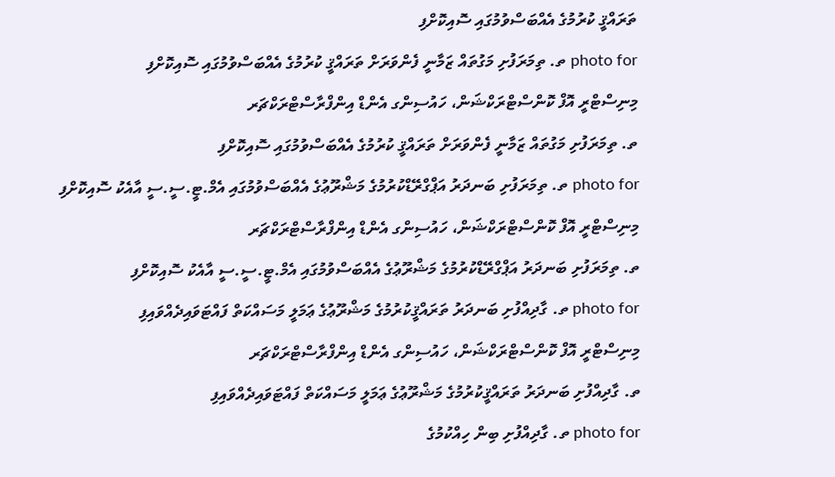ތަރައްޤީ ކުރުމުގެ އެއްބަސްވުމުގައި ސޮއިކޮށްފި
photo for ތ. ތިމަރަފުށި މަގުތައް ޒަމާނީ ފެންވަރަށް ތަރައްޤީ ކުރުމުގެ އެއްބަސްވުމުގައި ސޮއިކޮށްފި
މިނިސްޓްރީ އޮފް ކޮންސްޓްރަކްޝަން، ހައުސިންގ އެންޑް އިންފްރާސްޓްރަކްޗަރ
ތ. ތިމަރަފުށި މަގުތައް ޒަމާނީ ފެންވަރަށް ތަރައްޤީ ކުރުމުގެ އެއްބަސްވުމުގައި ސޮއިކޮށްފި
photo for ތ. ތިމަރަފުށި ބަނދަރު އަޕްގްރޭޑްކުރުމުގެ މަޝްރޫޢުގެ އެއްބަސްވުމުގައި އެމް.ޓީ.ސީ.ސީ އާއެކު ސޮއިކޮށްފި
މިނިސްޓްރީ އޮފް ކޮންސްޓްރަކްޝަން، ހައުސިންގ އެންޑް އިންފްރާސްޓްރަކްޗަރ
ތ. ތިމަރަފުށި ބަނދަރު އަޕްގްރޭޑްކުރުމުގެ މަޝްރޫޢުގެ އެއްބަސްވުމުގައި އެމް.ޓީ.ސީ.ސީ އާއެކު ސޮއިކޮށްފި
photo for ތ. ގާދިއްފުށި ބަނދަރު ތަރައްޤީކުރުމުގެ މަޝްރޫޢުގެ ޢަމަލީ މަސައްކަތް ފައްޓަވައިދެއްވައިފި
މިނިސްޓްރީ އޮފް ކޮންސްޓްރަކްޝަން، ހައުސިންގ އެންޑް އިންފްރާސްޓްރަކްޗަރ
ތ. ގާދިއްފުށި ބަނދަރު ތަރައްޤީކުރުމުގެ މަޝްރޫޢުގެ ޢަމަލީ މަސައްކަތް ފައްޓަވައިދެއްވައިފި
photo for ތ. ގާދިއްފުށި ބިން ހިއްކުމުގެ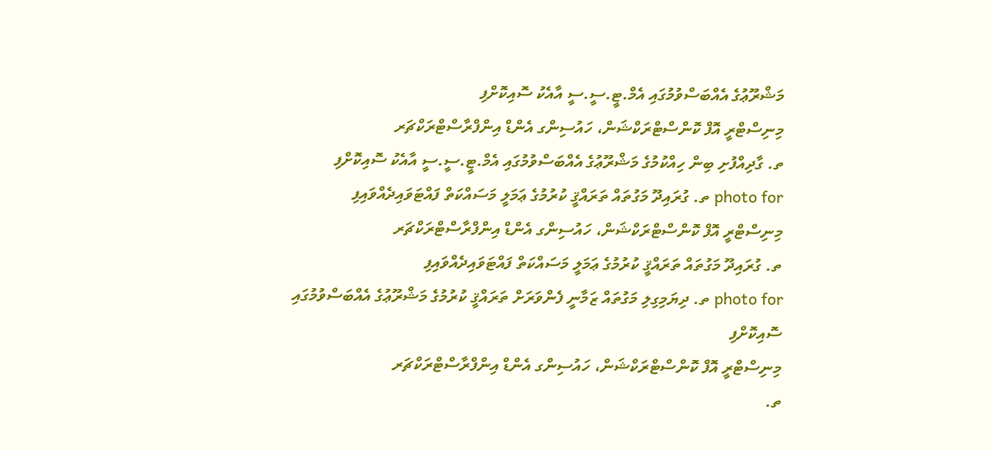މަޝްރޫޢުގެ އެއްބަސްވުމުގައި އެމް.ޓީ.ސީ.ސީ އާއެކު ސޮއިކޮށްފި
މިނިސްޓްރީ އޮފް ކޮންސްޓްރަކްޝަން، ހައުސިންގ އެންޑް އިންފްރާސްޓްރަކްޗަރ
ތ. ގާދިއްފުށި ބިން ހިއްކުމުގެ މަޝްރޫޢުގެ އެއްބަސްވުމުގައި އެމް.ޓީ.ސީ.ސީ އާއެކު ސޮއިކޮށްފި
photo for ތ. ގުރައިދޫ މަގުތައް ތަރައްޤީ ކުރުމުގެ ޢަމަލީ މަސައްކަތް ފައްޓަވައިދެއްވައިފި
މިނިސްޓްރީ އޮފް ކޮންސްޓްރަކްޝަން، ހައުސިންގ އެންޑް އިންފްރާސްޓްރަކްޗަރ
ތ. ގުރައިދޫ މަގުތައް ތަރައްޤީ ކުރުމުގެ ޢަމަލީ މަސައްކަތް ފައްޓަވައިދެއްވައިފި
photo for ތ. ދިޔަމިގިލި މަގުތައް ޒަމާނީ ފެންވަރަށް ތަރައްޤީ ކުރުމުގެ މަޝްރޫޢުގެ އެއްބަސްވުމުގައި ސޮއިކޮށްފި
މިނިސްޓްރީ އޮފް ކޮންސްޓްރަކްޝަން، ހައުސިންގ އެންޑް އިންފްރާސްޓްރަކްޗަރ
ތ.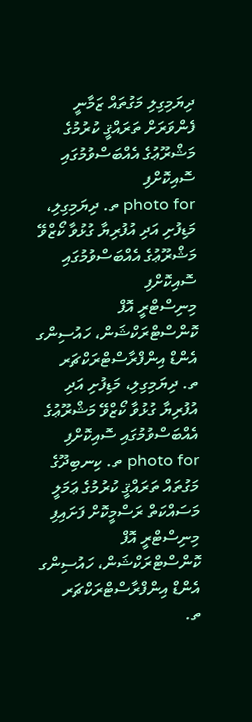ދިޔަމިގިލި މަގުތައް ޒަމާނީ ފެންވަރަށް ތަރައްޤީ ކުރުމުގެ މަޝްރޫޢުގެ އެއްބަސްވުމުގައި ސޮއިކޮށްފި
photo for ތ. ދިޔަމިގިލި، މަޑިފުށި އަދި އުފުރިޔާ ގުޅުވާ ކޯޒްވޭ މަޝްރޫޢުގެ އެއްބަސްވުމުގައި ސޮއިކޮށްފި
މިނިސްޓްރީ އޮފް ކޮންސްޓްރަކްޝަން، ހައުސިންގ އެންޑް އިންފްރާސްޓްރަކްޗަރ
ތ. ދިޔަމިގިލި، މަޑިފުށި އަދި އުފުރިޔާ ގުޅުވާ ކޯޒްވޭ މަޝްރޫޢުގެ އެއްބަސްވުމުގައި ސޮއިކޮށްފި
photo for ތ. ކިނބިދޫގެ މަގުތައް ތަރައްޤީ ކުރުމުގެ ޢަމަލީ މަސައްކަތް ރަސްމީކޮށް ފަށައިފި
މިނިސްޓްރީ އޮފް ކޮންސްޓްރަކްޝަން، ހައުސިންގ އެންޑް އިންފްރާސްޓްރަކްޗަރ
ތ.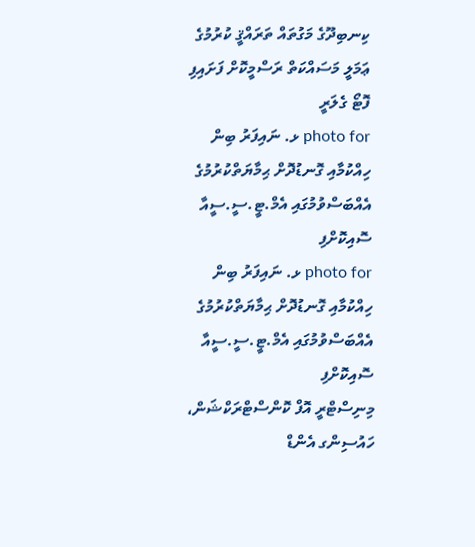ކިނބިދޫގެ މަގުތައް ތަރައްޤީ ކުރުމުގެ ޢަމަލީ މަސައްކަތް ރަސްމީކޮށް ފަށައިފި
ފޮޓޯ ގެލަރީ
photo for ޅ. ނައިފަރު ބިން ހިއްކުމާއި ގޮނޑުދޮށް ޙިމާޔަތްކުރުމުގެ އެއްބަސްވުމުގައި އެމް.ޓީ.ސީ.ސީއާ ސޮއިކޮށްފި
photo for ޅ. ނައިފަރު ބިން ހިއްކުމާއި ގޮނޑުދޮށް ޙިމާޔަތްކުރުމުގެ އެއްބަސްވުމުގައި އެމް.ޓީ.ސީ.ސީއާ ސޮއިކޮށްފި
މިނިސްޓްރީ އޮފް ކޮންސްޓްރަކްޝަން، ހައުސިންގ އެންޑް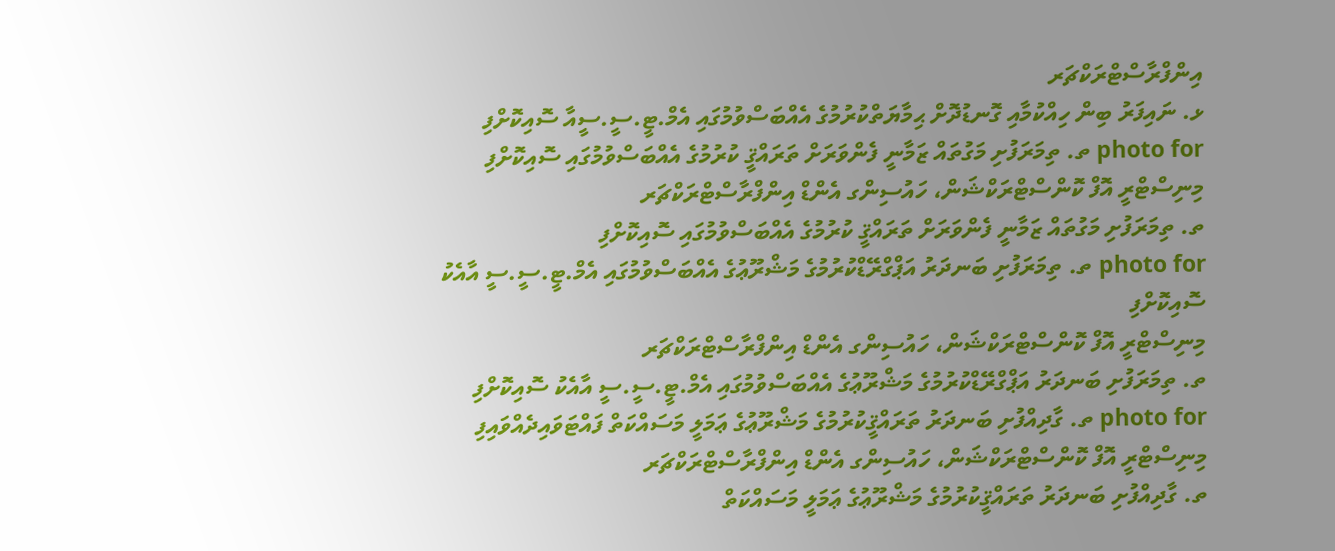އިންފްރާސްޓްރަކްޗަރ
ޅ. ނައިފަރު ބިން ހިއްކުމާއި ގޮނޑުދޮށް ޙިމާޔަތްކުރުމުގެ އެއްބަސްވުމުގައި އެމް.ޓީ.ސީ.ސީއާ ސޮއިކޮށްފި
photo for ތ. ތިމަރަފުށި މަގުތައް ޒަމާނީ ފެންވަރަށް ތަރައްޤީ ކުރުމުގެ އެއްބަސްވުމުގައި ސޮއިކޮށްފި
މިނިސްޓްރީ އޮފް ކޮންސްޓްރަކްޝަން، ހައުސިންގ އެންޑް އިންފްރާސްޓްރަކްޗަރ
ތ. ތިމަރަފުށި މަގުތައް ޒަމާނީ ފެންވަރަށް ތަރައްޤީ ކުރުމުގެ އެއްބަސްވުމުގައި ސޮއިކޮށްފި
photo for ތ. ތިމަރަފުށި ބަނދަރު އަޕްގްރޭޑްކުރުމުގެ މަޝްރޫޢުގެ އެއްބަސްވުމުގައި އެމް.ޓީ.ސީ.ސީ އާއެކު ސޮއިކޮށްފި
މިނިސްޓްރީ އޮފް ކޮންސްޓްރަކްޝަން، ހައުސިންގ އެންޑް އިންފްރާސްޓްރަކްޗަރ
ތ. ތިމަރަފުށި ބަނދަރު އަޕްގްރޭޑްކުރުމުގެ މަޝްރޫޢުގެ އެއްބަސްވުމުގައި އެމް.ޓީ.ސީ.ސީ އާއެކު ސޮއިކޮށްފި
photo for ތ. ގާދިއްފުށި ބަނދަރު ތަރައްޤީކުރުމުގެ މަޝްރޫޢުގެ ޢަމަލީ މަސައްކަތް ފައްޓަވައިދެއްވައިފި
މިނިސްޓްރީ އޮފް ކޮންސްޓްރަކްޝަން، ހައުސިންގ އެންޑް އިންފްރާސްޓްރަކްޗަރ
ތ. ގާދިއްފުށި ބަނދަރު ތަރައްޤީކުރުމުގެ މަޝްރޫޢުގެ ޢަމަލީ މަސައްކަތް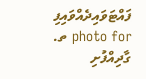ފައްޓަވައިދެއްވައިފި
photo for ތ. ގާދިއްފުށި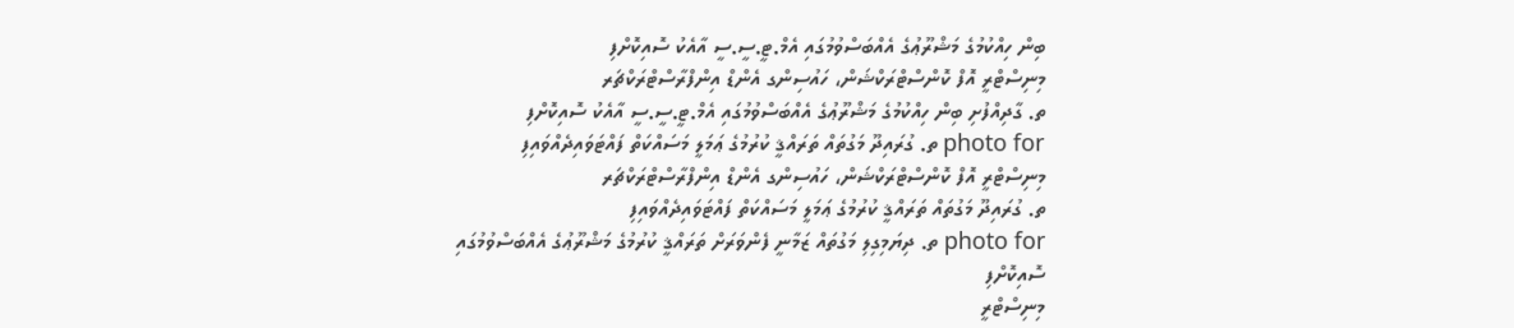ބިން ހިއްކުމުގެ މަޝްރޫޢުގެ އެއްބަސްވުމުގައި އެމް.ޓީ.ސީ.ސީ އާއެކު ސޮއިކޮށްފި
މިނިސްޓްރީ އޮފް ކޮންސްޓްރަކްޝަން، ހައުސިންގ އެންޑް އިންފްރާސްޓްރަކްޗަރ
ތ. ގާދިއްފުށި ބިން ހިއްކުމުގެ މަޝްރޫޢުގެ އެއްބަސްވުމުގައި އެމް.ޓީ.ސީ.ސީ އާއެކު ސޮއިކޮށްފި
photo for ތ. ގުރައިދޫ މަގުތައް ތަރައްޤީ ކުރުމުގެ ޢަމަލީ މަސައްކަތް ފައްޓަވައިދެއްވައިފި
މިނިސްޓްރީ އޮފް ކޮންސްޓްރަކްޝަން، ހައުސިންގ އެންޑް އިންފްރާސްޓްރަކްޗަރ
ތ. ގުރައިދޫ މަގުތައް ތަރައްޤީ ކުރުމުގެ ޢަމަލީ މަސައްކަތް ފައްޓަވައިދެއްވައިފި
photo for ތ. ދިޔަމިގިލި މަގުތައް ޒަމާނީ ފެންވަރަށް ތަރައްޤީ ކުރުމުގެ މަޝްރޫޢުގެ އެއްބަސްވުމުގައި ސޮއިކޮށްފި
މިނިސްޓްރީ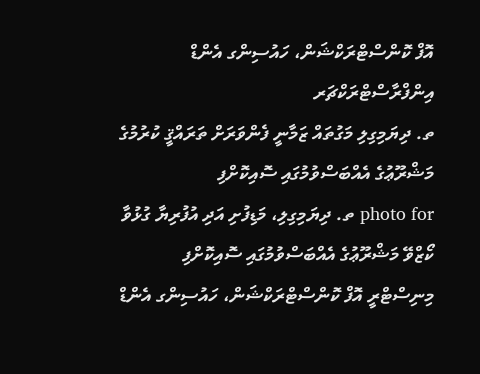އޮފް ކޮންސްޓްރަކްޝަން، ހައުސިންގ އެންޑް އިންފްރާސްޓްރަކްޗަރ
ތ. ދިޔަމިގިލި މަގުތައް ޒަމާނީ ފެންވަރަށް ތަރައްޤީ ކުރުމުގެ މަޝްރޫޢުގެ އެއްބަސްވުމުގައި ސޮއިކޮށްފި
photo for ތ. ދިޔަމިގިލި، މަޑިފުށި އަދި އުފުރިޔާ ގުޅުވާ ކޯޒްވޭ މަޝްރޫޢުގެ އެއްބަސްވުމުގައި ސޮއިކޮށްފި
މިނިސްޓްރީ އޮފް ކޮންސްޓްރަކްޝަން، ހައުސިންގ އެންޑް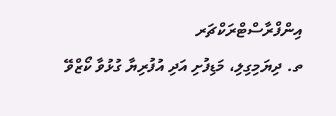އިންފްރާސްޓްރަކްޗަރ
ތ. ދިޔަމިގިލި، މަޑިފުށި އަދި އުފުރިޔާ ގުޅުވާ ކޯޒްވޭ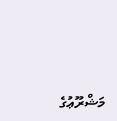މަޝްރޫޢުގެ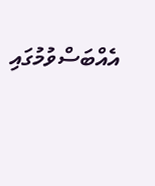އެއްބަސްވުމުގައި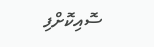ސޮއިކޮށްފި